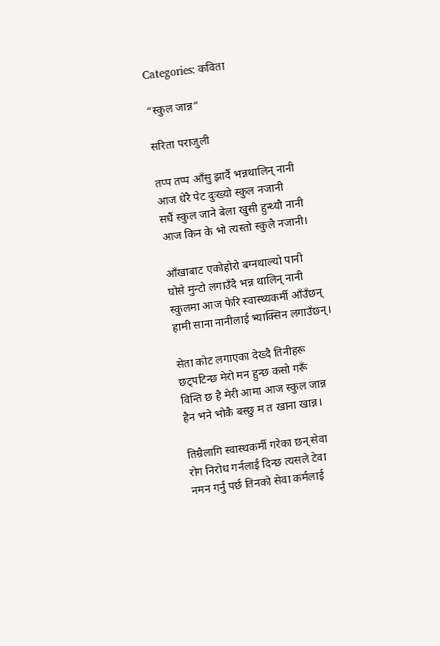Categories: कविता

“स्कुल जान्न”

सरिता पराजुली

तप्प तप्प आँसु झार्दै भन्नथालिन् नानी
आज धेरै पेट दुःख्यो स्कुल नजानी
सधैं स्कुल जाने बेला खुसी हुन्थ्यौ नानी
आज किन के भो त्यस्तो स्कुलै नजानी।

आँखाबाट एकोहोरो बग्नथाल्यो पानी
घोसे मुन्टो लगाउँदै भन्न थालिन् नानी
स्कुलमा आज फेरि स्वास्थ्यकर्मी आँउँछन्
हामी साना नानीलाई भ्याक्सिन लगाउँछन्।

सेता कोट लगाएका देख्दै तिनीहरू
छट्पटिन्छ मेरो मन हुन्छ कसो गरूँ
विन्ति छ है मेरी आमा आज स्कुल जान्न
हैन भने भोकै बस्छु म त खाना खान्न।

तिम्रैलागि स्वास्थकर्मी गरेका छन् सेवा
रोग निरोध गर्नलाई दिन्छ त्यसले टेवा
नमन गर्नु पर्छ तिनको सेवा कर्मलाई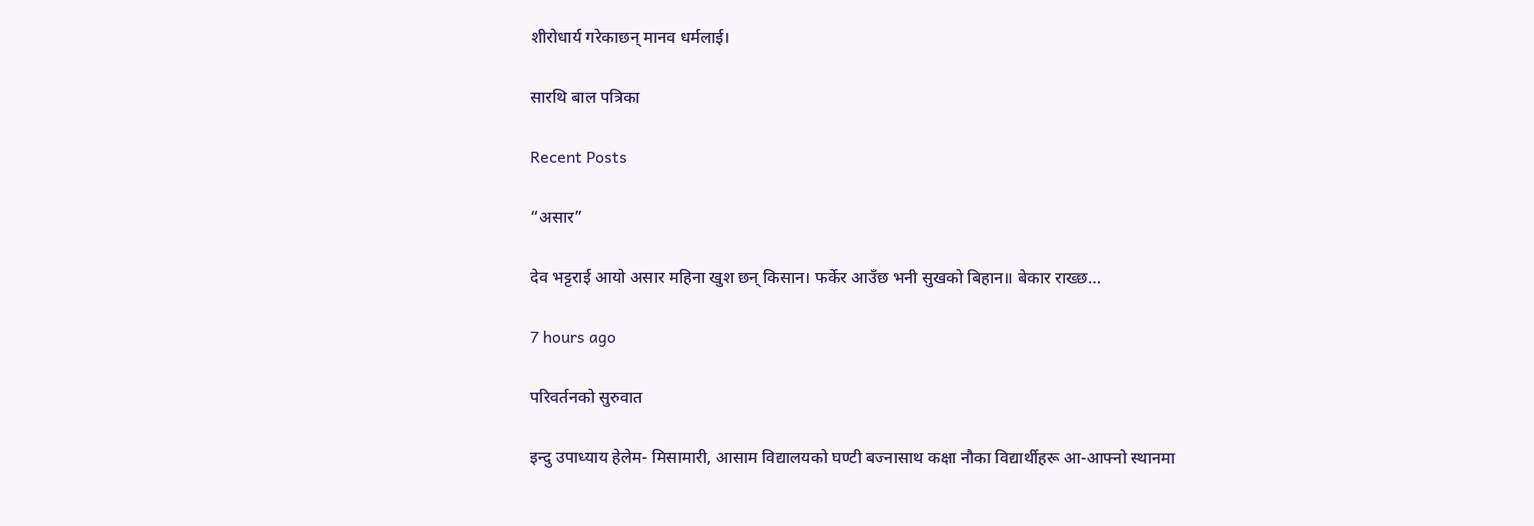शीरोधार्य गरेकाछन् मानव धर्मलाई।

सारथि बाल पत्रिका

Recent Posts

“असार”

देव भट्टराई आयो असार महिना खुश छन् किसान। फर्केर आउँछ भनी सुखको बिहान॥ बेकार राख्छ…

7 hours ago

परिवर्तनको सुरुवात

इन्दु उपाध्याय हेलेम- मिसामारी, आसाम विद्यालयको घण्टी बज्नासाथ कक्षा नौका विद्यार्थीहरू आ-आफ्नो स्थानमा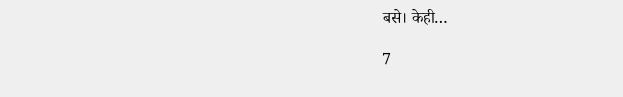बसे। केही…

7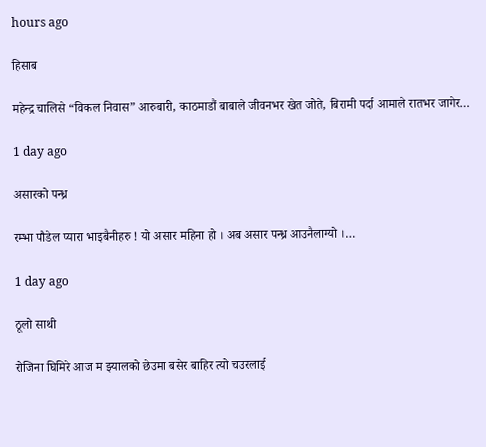hours ago

हिसाब

महेन्द्र चालिसे “विकल निवास” आरुबारी, काठमाडौं बाबाले जीवनभर खेत जोते, बिरामी पर्दा आमाले रातभर जागेर…

1 day ago

असारको पन्ध्र

रम्भा पौडेल प्यारा भाइबैनीहरु ! यो असार महिना हो । अब असार पन्ध्र आउनैलाग्यो ।…

1 day ago

ठूलो साथी

रोजिना घिमिरे आज म झ्यालको छेउमा बसेर बाहिर त्यो चउरलाई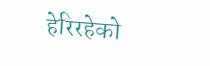हेरिरहेको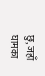छु, जहाँ घामका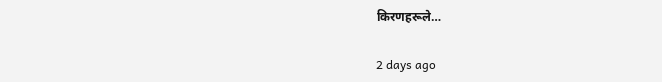किरणहरूले…

2 days ago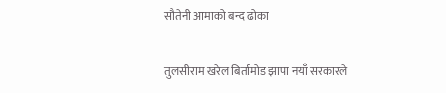सौतेनी आमाको बन्द ढोका

तुलसीराम खरेल बिर्तामोड झापा नयाँ सरकारले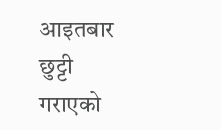आइतबार छुट्टी गराएको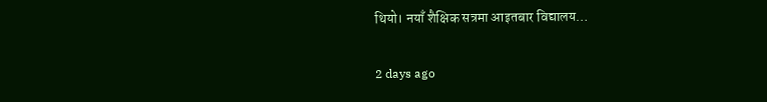थियो। नयाँ शैक्षिक सत्रमा आइतबार विद्यालय…

2 days ago